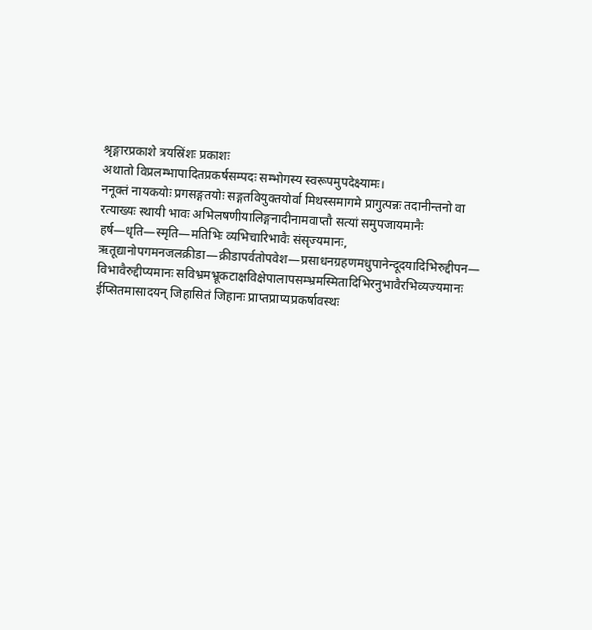श्रृङ्गारप्रकाशे त्रयस्रिंशः प्रकाशः
अथातो विप्रलम्भापादितप्रकर्षसम्पदः सम्भोगस्य स्वरूपमुपदेक्ष्यामः।
ननूक्तं नायकयोः प्रगसङ्गतयोः सङ्गतवियुक्तयोर्वा मिथस्समागमे प्रागुत्पन्नः तदानीन्तनो वा रत्याख्यः स्थायी भावः अभिलषणीयालिङ्गनादीनामवाप्तौ सत्यां समुपजायमानैः हर्ष—धृति—स्मृति—मतिभिः व्यभिचारिभावैः संसृज्यमानः, ऋतूद्यानोपगमनजलक्रीडा—क्रीडापर्वतोपवेश—प्रसाधनग्रहणमधुपानेन्दूदयादिभिरुद्दीपन— विभावैरुद्दीप्यमानः सविभ्रमभ्रूकटाक्षविक्षेपालापसम्भ्रमस्मितादिभिरनुभावैरभिव्यज्यमानः ईप्सितमासादयन् जिहासितं जिहानः प्राप्तप्राप्यप्रकर्षावस्थः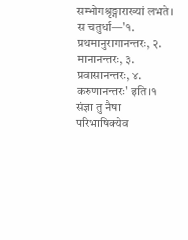सम्भोगश्रृङ्गाराख्यां लभते।
स चतुर्धा—'१. प्रथमानुरागानन्तरः, २. मानानन्तरः, ३. प्रवासानन्तरः, ४. करुणानन्तरः' इति।१
संज्ञा तु नैषा परिभाषिक्येव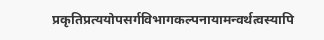प्रकृतिप्रत्ययोपसर्गविभागकल्पनायामन्वर्थत्वस्यापि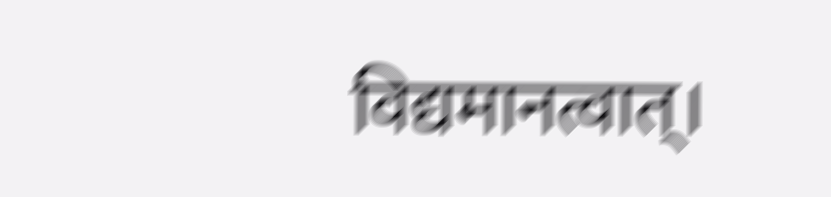विद्यमानत्वात्।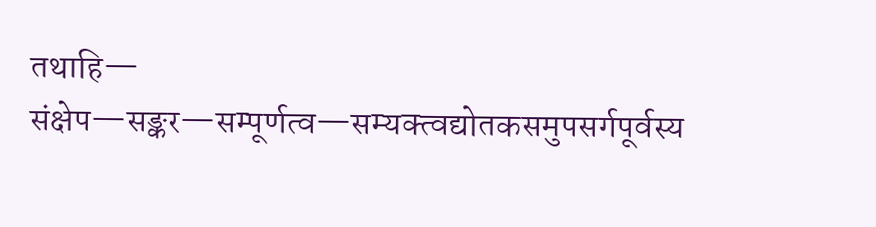तथाहि—
संक्षेप—सङ्कर—सम्पूर्णत्व—सम्यक्त्वद्योतकसमुपसर्गपूर्वस्य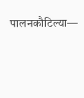पालनकौटिल्या—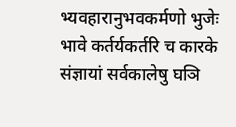भ्यवहारानुभवकर्मणो भुजेः भावे कर्तर्यकर्तरि च कारके संज्ञायां सर्वकालेषु घञि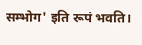सम्भोग' इति रूपं भवति।